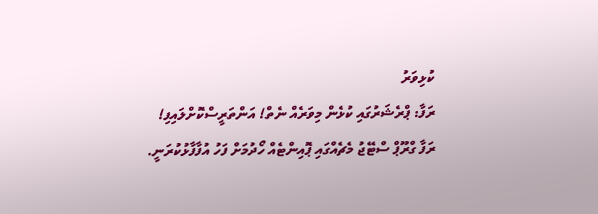ކުޅިވަރު
ރަފާ: ޕްރެޝަރުގައި ކުޅެން މިވަރެއް ނެތް! އަންތަރީސްކޮށްލައިފި!
ރަފާ ގްރޫޕް ސްޓޭޖު މެޗެއްގައި ޕޮއިންޓެއް ހޯދުމަށް ފަހު އުފާފާޅުކުރަނީ.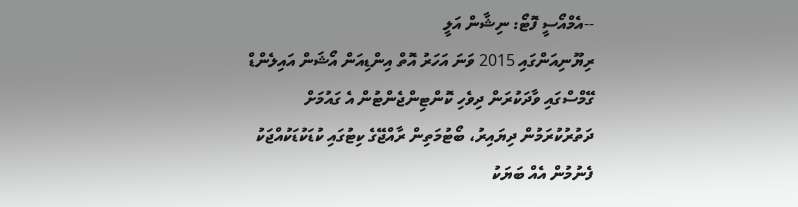--އެމްއޯސީ ފޮޓޯ: ނިޝާން އަލީ
ރިޔޫނިއަންގައި 2015 ވަނަ އަހަރު އޮތް އިންޑިއަން އޯޝަން އައިލެންޑް ގޭމްސްގައި ވާދަކުރަން ދިވެހި ކޮންޓިންޖެންޓުން އެ ގައުމަށް ދަތުރުކުރަމުން ދިޔައިރު، ބޯޓުމަތިން ރާއްޖޭގެ ކިޓުގައި ކުޑަކުޑަކުއްޖަކު ފެނުމުން އެއް ބަޔަކު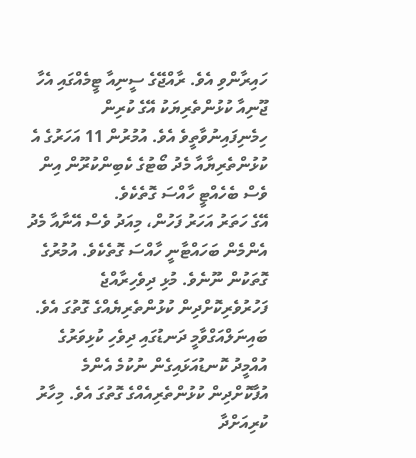ހައިރާންވި އެވެ. ރާއްޖޭގެ ސީނިއާ ޓީމެއްގައި އެހާ ޖޫނިއާ ކުޅުންތެރިޔަކު އޭގެ ކުރިން ހިމެނިފައިނުވާތީވެ އެވެ. އުމުރުން 11 އަހަރުގެ އެ ކުޅުންތެރިޔާއާ މެދު ބޯޓުގެ ކެބިންކުރޫން އިން ވެސް ބެހެއްޓީ ހާއްސަ ގޮތެކެވެ.
އޭގެ ހަތަރު އަހަރު ފަހުން، މިއަދު ވެސް އޭނާއާ މެދު އެންމެން ބަހައްޓާނީ ހާއްސަ ގޮތެކެވެ. އުމުރުގެ ގޮތަކުން ނޫނެވެ. މުޅި ދިވެހިރާއްޖެ ފަހުރުވެރިކޮށްދިން ކުޅުންތެރިޔެއްގެ ގޮތުގަ އެވެ. ބައިނަލްއަގްވާމީ ދަނޑުގައި ދިވެހި ކުޅިވަރުގެ އުއްމީދު ކޮނޑުއަޅައިގެން ނުކުމެ އެންމެ އުފާކޮށްދިން ކުޅުންތެރިއެއްގެ ގޮތުގަ އެވެ. މިހާރު ކުރިއަށްދާ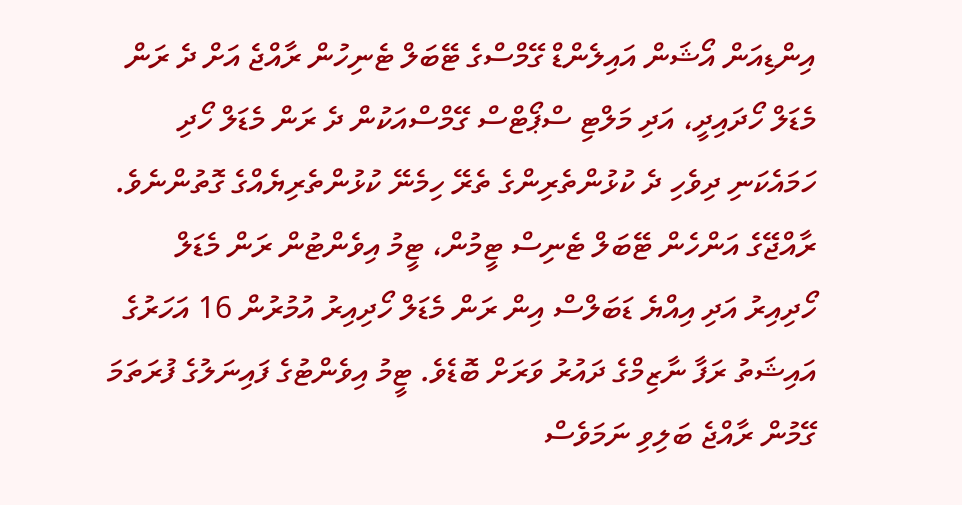އިންޑިއަން އޯޝަން އައިލެންޑް ގޭމްސްގެ ޓޭބަލް ޓެނިހުން ރާއްޖެ އަށް ދެ ރަން މެޑަލް ހޯދައިދީ، އަދި މަލްޓި ސްޕޯޓްސް ގޭމްސްއަކުން ދެ ރަން މެޑަލް ހޯދި ހަމައެކަނި ދިވެހި ދެ ކުޅުންތެރިންގެ ތެރޭ ހިމެނޭ ކުޅުންތެރިޔެއްގެ ގޮތުންނެވެ.
ރާއްޖޭގެ އަންހެން ޓޭބަލް ޓެނިސް ޓީމުން، ޓީމު އިވެންޓުން ރަން މެޑަލް ހޯދިއިރު އަދި އިއްޔެ ޑަބަލްސް އިން ރަން މެޑަލް ހޯދިއިރު އުމުރުން 16 އަހަރުގެ އައިޝަތު ރަފާ ނާޒިމްގެ ދައުރު ވަރަށް ބޮޑެވެ. ޓީމު އިވެންޓުގެ ފައިނަލުގެ ފުރަތަމަ ގޭމުން ރާއްޖެ ބަލިވި ނަމަވެސް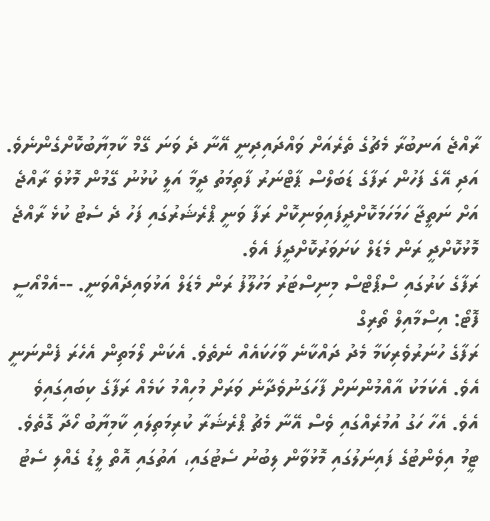ރާއްޖެ އަނބުރާ މެޗުގެ ތެރެއަށް ވައްދައިދިނީ އޭނާ ދެ ވަނަ ގޭމް ކާމިޔާބުކޮށްގެންނެވެ. އަދި އޭގެ ފަހުން ރަފާގެ ޑަބަލްސް ޕާޓްނަރު ފާތިމަތު ދީމާ އަލީ ކުޅުނު ގޭމުން މޮޅުވެ ރާއްޖެ އަށް ނަތީޖާ ހަމަހަމަކޮށްދީފައިވަނިކޮށް ރަފާ ވަނީ ޕްރެޝަރުގައި ފަހު ދެ ސެޓު ކުޅެ ރާއްޖެ މޮޅުކޮށްދީ ރަން މެޑަލް ކަށަވަރުކޮށްދީފަ އެވެ.
ރަފާގެ ކަރުގައި ސްޕޯޓްސް މިނިސްޓަރު މަހުލޫފު ރަން މެޑަލް އަޅުވައިދެއްވަނީ. --އެމްއޯސީ ފޮޓޯ: އިސްމާއިލް ތޯރިގް
ރަފާގެ ހުނަރުވެރިކަމާ މެދު ދައްކާނެ ވާހަކައެއް ނެތެވެ. އެކަން ލޯމަތިން އެހެރަ ފެންނަނީ އެވެ. އެކަމަކު އާއްމުންނަށް ފާހަގަނުވެދާނެ ވަރަށް މުހިއްމު ކަމެއް ރަފާގެ ކިބައިގައިވެ އެވެ. އެހާ ހަގު އުމުރެއްގައި ވެސް އޭނާ މެޗު ޕްރެޝަރާ ކުރިމަތިލައި ކާމިޔާބު ހޯދާ ގޮތެވެ. ޓީމު އިވެންޓުގެ ފައިނަލުގައި މޮޅުވާން ލިބުނު ސެޓުގައި، އަތުގައި އޮތް ލީޑު ގެއްލި ސެޓު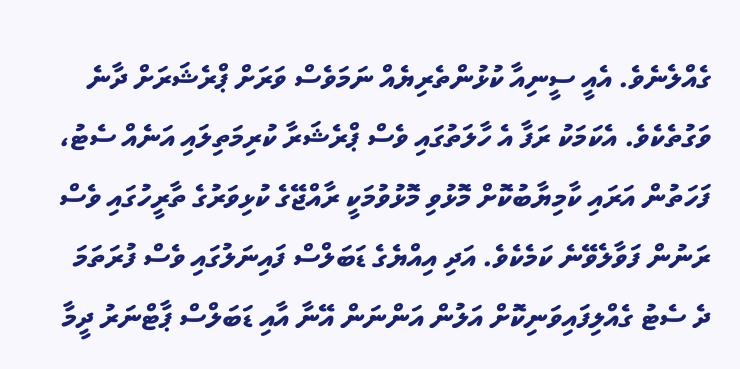ގެއްލެނެވެ. އެއީ ސީނިއާ ކުޅުންތެރިޔެއް ނަމަވެސް ވަރަށް ޕްރެޝަރަށް ދާނެ ވަގުތެކެވެ. އެކަމަކު ރަފާ އެ ހާލަތުގައި ވެސް ޕްރެޝަރާ ކުރިމަތިލައި އަނެއް ސެޓު، ފަހަތުން އަރައި ކާމިޔާބުކޮށް މޮޅުވި މޮޅުވުމަކީ ރާއްޖޭގެ ކުޅިވަރުގެ ތާރީހުގައި ވެސް ރަނުން ފަވާލެވޭނެ ކަމެކެވެ. އަދި އިއްޔެގެ ޑަބަލްސް ފައިނަލުގައި ވެސް ފުރަތަމަ ދެ ސެޓު ގެއްލިފައިވަނިކޮށް އަލުން އަންނަން އޭނާ އާއި ޑަބަލްސް ޕާޓްނަރު ދީމާ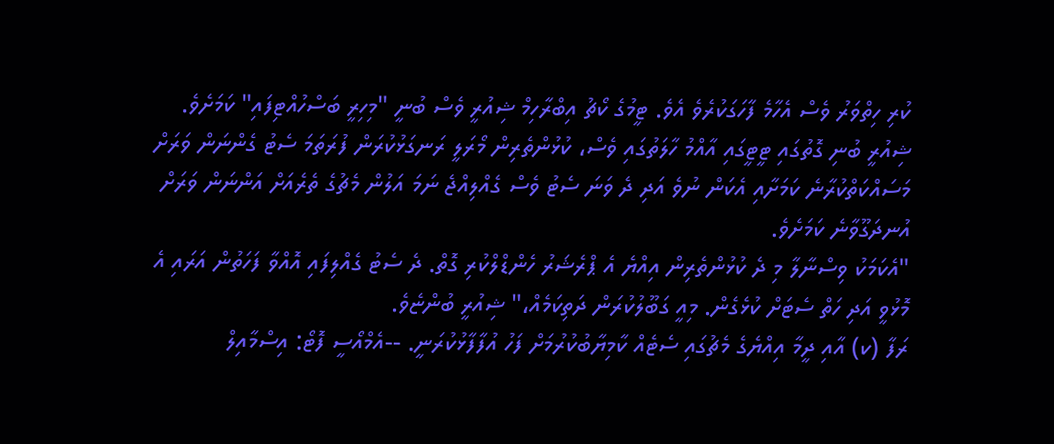ކުރި ހިތްވަރު ވެސް އެހާމެ ފާހަގަކުރެވެ އެވެ. ޓީމުގެ ކޯޗު އިބްރާހިމް ޝިއުރީ ވެސް ބުނީ "މިހިރީ ބަސްހުއްޓިފައި" ކަމަށެވެ.
ޝިއުރީ ބުނި ގޮތުގައި ޓީޓީގައި އާއްމު ހާލަތުގައި ވެސް، ކުޅުންތެރިން މޯރަލީ ރަނގަޅުކުރަން ފުރަތަމަ ސެޓު ގެންނަން ވަރަށް މަސައްކަތްކުރާނެ ކަމަށާއި އެކަން ނުވެ އަދި ދެ ވަނަ ސެޓު ވެސް ގެއްލިއްޖެ ނަމަ އަލުން މެޗުގެ ތެރެއަށް އަންނަން ވަރަށް އުނދަގޫވާނެ ކަމަށެވެ.
"އެކަމަކު ވިސްނާލާ މި ދެ ކުޅުންތެރިން އިއްޔެ އެ ޕްރެޝަރު ހެންޑްލްކުރި ގޮތް. ދެ ސެޓު ގެއްލިފައި އޮއްވާ ފަހަތުން އަރައި އެ މޮޅުވީ އަދި ހަތް ސެޓަށް ކުޅެގެން. މިއީ ގަބޫލުކުރަން ދަތިކަމެއް،" ޝިއުރީ ބުންޏެވެ.
ރަފާ (ކ) އާއި ދީމާ އިއްޔެގެ މެޗުގައި ސެޓެއް ކާމިޔާބުކުރުމަށް ފަހު އުފާފާޅުކުރަނީ. --އެމްއޯސީ ފޮޓޯ: އިސްމާއިލް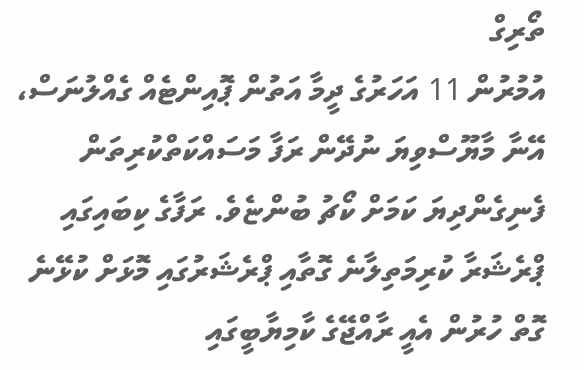ތޯރިގް
އުމުރުން 11 އަހަރުގެ ދީމާ އަތުން ޕޮއިންޓެއް ގެއްލުނަސް، އޭނާ މާޔޫސްވިޔަ ނުދޭން ރަފާ މަސައްކަތްކުރިތަން ފެނިގެންދިޔަ ކަމަށް ކޯޗު ބުންޏެވެ. ރަފާގެ ކިބައިގައި ޕްރެޝަރާ ކުރިމަތިލާނެ ގޮތާއި ޕްރެޝަރުގައި މޮޅަށް ކުޅޭނެ ގޮތް ހުރުން އެއީ ރާއްޖޭގެ ކާމިޔާބީގައި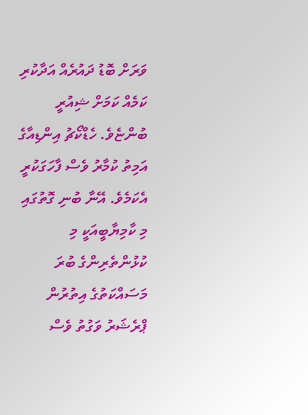ވަރަށް ބޮޑު ދައުރެއް އަދާކުރި ކަމެއް ކަމަށް ޝިއުރީ ބުންޏެވެ. ހެޑްކޯޗު އިންޑިއާގެ އަމިތު ކުމާރު ވެސް ފާހަގަކުރީ އެކަމެވެ. އޭނާ ބުނި ގޮތުގައި މި ކާމިޔާބީއަކީ މި ކުޅުންތެރިންގެ ބުރަ މަސައްކަތުގެ އިތުރުން ޕްރެޝަރު ވަގުތު ވެސް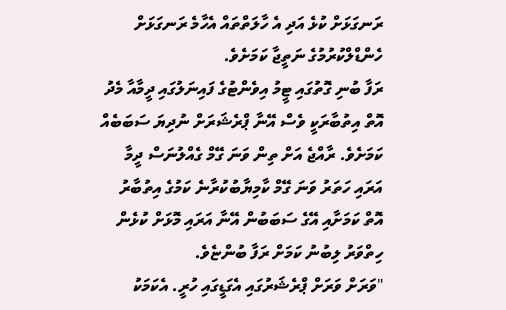ރަނގަޅަށް ކުޅެ އަދި އެ ހާލަތްތައް އެހާމެ ރަނގަޅަށް ހެންޑްލްކުރުމުގެ ނަތީޖާ ކަމަށެވެ.
ރަފާ ބުނި ގޮތުގައި ޓީމު އިވެންޓުގެ ފައިނަލުގައި ދީމާއާ މެދު އޮތް އިތުބާރަކީ ވެސް އޭނާ ޕްރެޝަރަށް ނުދިޔަ ސަބަބެއް ކަމަށެވެ. ރާއްޖެ އަށް ތިން ވަނަ ގޭމް ގެއްލުނަސް ދީމާ އަރައި ހަތަރު ވަނަ ގޭމް ކާމިޔާބުކުރާނެ ކަމުގެ އިތުބާރު އޮތް ކަމަށާއި އޭގެ ސަބަބުން އޭނާ އަރައި މޮޅަށް ކުޅެން ހިތްވަރު ލިބުނު ކަމަށް ރަފާ ބުންޏެވެ.
"ވަރަށް ވަރަށް ޕްރެޝަރުގައި އެގަޑީގައި ހުރީ. އެކަމަކު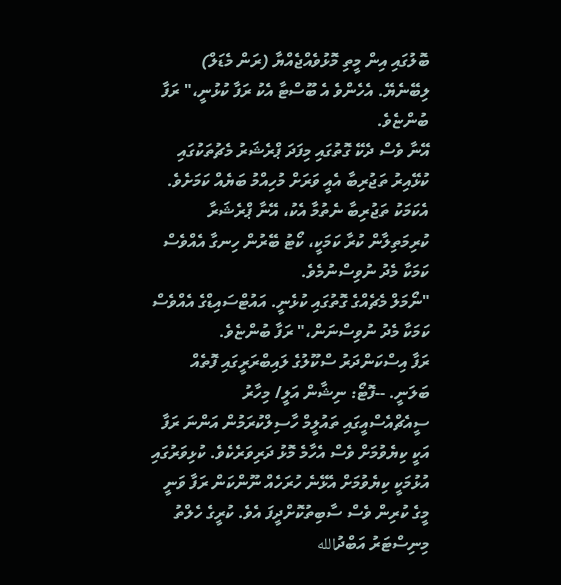ބޮލުގައި އިން މީތި މޮޅުވެއްޖެއްޔާ (ރަން މެޑަލް) ލިބޭނެޔޭ. އެހެންވެ އެ ބޫސްޓާ އެކު ރަފާ ކުޅުނީ،" ރަފާ ބުންޏެވެ.
އޭނާ ވެސް ދެކޭ ގޮތުގައި މިފަދަ ޕްރެޝަރު މެޗުތަކުގައި ކުޅޭއިރު ތަޖުރިބާ އެއީ ވަރަށް މުހިއްމު ބަޔެއް ކަމަށެވެ. އެކަމަކު ތަޖުރިބާ ނެތުމާ އެކު، އޭނާ ޕްރެޝަރާ ކުރިމަތިލާން ކުރާ ކަމަކީ، ކޯޓު ބޭރުން ހިނގާ އެއްވެސް ކަމަކާ މެދު ނުވިސްނުމެވެ.
"ނޯމަލް މެޗެއްގެ ގޮތުގައި ކުޅެނީ. އައުޓްސައިޑްގެ އެއްވެސް ކަމަކާ މެދު ނުވިސްނަން،" ރަފާ ބުންޏެވެ.
ރަފާ އިސްކަންދަރު ސްކޫލުގެ ލައިބްރަރީގައި ފޮތެއް ބަލަނީ. --ފޮޓޯ: ނިޝާން އަލީ/ މިހާރު
ސީއެޗްއެސްއީގައި ތައުލީމް ހާސިލްކުރަމުން އަންނަ ރަފާ އަކީ ކިޔެވުމަށް ވެސް އެހާމެ މޮޅު ދަރިވަރެކެވެ. ކުޅިވަރުގައި އުޅުމަކީ ކިޔެވުމަށް އެޅޭނެ ހުރަހެއް ނޫންކަން ރަފާ ވަނީ މީގެ ކުރިން ވެސް ސާބިތުކޮށްދީފަ އެވެ. ކުރީގެ ހެލްތު މިނިސްޓަރު އަބްދުالله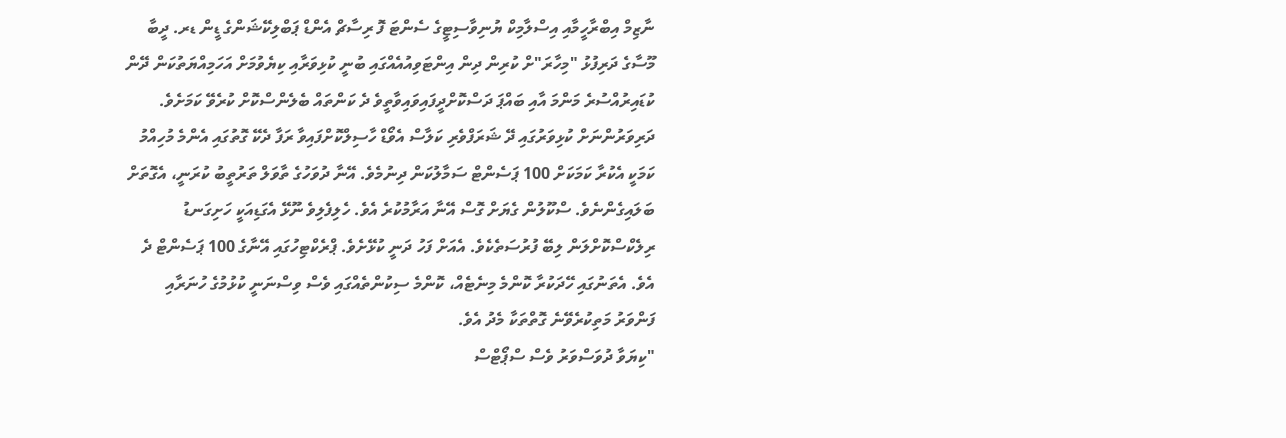ނާޒިމް އިބްރާހީމާއި އިސްލާމިކް ޔުނިވާސިޓީގެ ސެންޓަ ފޮ ރިސާޗް އެންޑް ޕަބްލިކޭޝަންގެ ޑީން ޑރ. ދީބާ މޫސާގެ ދަރިފުޅު "މިހާރަ"ށް ކުރިން ދިން އިންޓަވިއުއެއްގައި ބުނީ ކުޅިވަރާއި ކިޔެވުމަށް އަހަމިއްޔަތުކަން ދޭން ކުޑައިރުއްސުރެ މަންމަ އާއި ބައްޕަ ދަސްކޮށްދީފައިވައިވާތީވެ ދެ ކަންތައް ބެލެންސްކޮށް ކުރެވޭ ކަމަށެވެ.
ދަރިވަރުންނަށް ކުޅިވަރުގައި ދޭ ޝަރަފްވެރި ކަލާސް އެވޯޑް ހާސިލްކޮށްފައިވާ ރަފާ ދެކޭ ގޮތުގައި އެންމެ މުހިއްމު ކަމަކީ އެކުރާ ކަމަކަށް 100 ޕަސެންޓް ސަމާލުކަން ދިނުމެވެ. އޭނާ ދުވަހުގެ ތާވަލް ތަރުތީބު ކުރަނީ، އެގޮތަށް ބަލައިގެންނެވެ. ސްކޫލުން ގެޔަށް ގޮސް އޭނާ އަރާމުކުރެ އެވެ. ހެލިފެލިވެ ނޫޅޭ އެގަޑިއަކީ ހަށިގަނޑު ރިލެކްސްކޮށްލަން ލިބޭ ފުރުސަތެކެވެ. އެއަށް ފަހު ދަނީ ކުޅޭށެވެ. ޕްރެކްޓިހުގައި އޭނާގެ 100 ޕަސެންޓް ދެ އެވެ. އެތަނުގައި ހޭދަކުރާ ކޮންމެ މިނެޓެއް، ކޮންމެ ސިކުންތެއްގައި ވެސް ވިސްނަނީ ކުޅުމުގެ ހުނަރާއި ފަންވަރު މަތިކުރެވޭނެ ގޮތްތަކާ މެދު އެވެ.
"ކިޔަވާ ދުވަސްވަރު ވެސް ސްޕޯޓްސް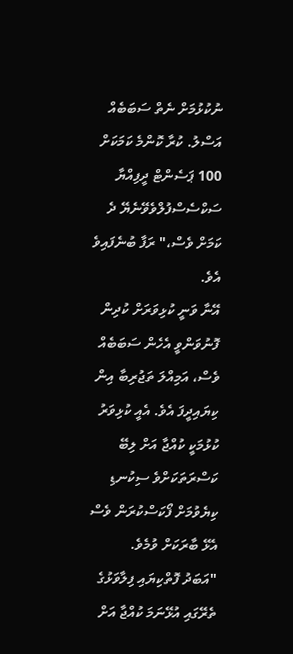ނުކުޅުމަށް ނެތް ސަބަބެއް އަސްލު. ކުރާ ކޮންމެ ކަމަކަށް 100 ޕަސެންޓް ދީފިއްޔާ ސަކްސެސްފުލްވެވޭނެޔޭ ދެ ކަމަށް ވެސް،" ރަފާ ބުނެފައިވެ އެވެ.
އޭނާ ވަނީ ކުޅިވަރަށް ކުދިން ފޮނުވަންވީ އެހެން ސަބަބެއް ވެސް، އަމިއްލަ ތަޖުރިބާ އިން ކިޔައިދީފަ އެވެ. އެއީ ކުޅިވަރު ކުޅުމަކީ ކުއްޖާ އަށް ލިބޭ ކަސްރަތަކަށްވެ ސިކުނޑި ކިޔެވުމަށް ފޯކަސްކުރަން ވެސް އެޅޭ ބާރަކަށް ވުމެވެ.
"އަބަދު ފޮތްކިޔައި ފިލާވަޅުގެ ތެރޭގައި އުޅޭނަމަ ކުއްޖާ އަށް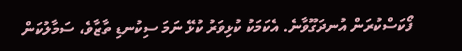ފޯކަސްކުރަން އުނދަގޫވާނެ. އެކަމަކު ކުޅިވަރު ކުޅޭ ނަމަ ސިކުނޑި ތާޒާވެ، ސަމާލުކަން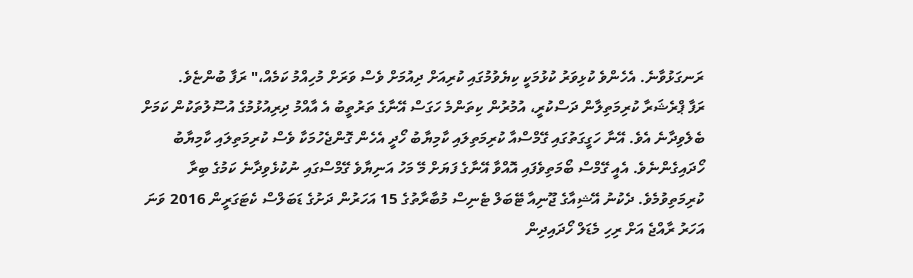ރަނގަޅުވާނެ. އެހެންވެ ކުޅިވަރު ކުޅުމަކީ ކިޔެވުމުގައި ކުރިއަށް ދިއުމަށް ވެސް ވަރަށް މުހިއްމު ކަމެއް،" ރަފާ ބުންޏެވެ.
ރަފާ ޕްރެޝަރާ ކުރިމަތިލާން ދަސްކުރީ، އުމުރުން ކިތަންމެ ހަގަސް އޭނާގެ ތަރުތީބު އެ އާއްމު ދިރިއުޅުމުގެ އުސޫލުތަކުން ކަމަށް ބެލެވިދާނެ އެވެ. އޭނާ ހަގީގަތުގައި ގޭމްސްއާ ކުރިމަތިލައި ކާމިޔާބު ހޯދީ އެހެން ގޮންޖެހުމަކާ ވެސް ކުރިމަތިލައި ކާމިޔާބު ހޯދައިގެންނެވެ. އެއީ ގޭމްސް ބޯމަތިވެފައި އޮއްވާ އޭނާގެ ފަޔަށް މޭ މަހު އަނިޔާވެ ގޭމްސްގައި ނުކުޅެވިދާނެ ކަމުގެ ބިރާ ކުރިމަތިވުމެވެ. ދެކުނު އޭޝިއާގެ ޖޫނިއާ ޓޭބަލް ޓެނިސް މުބާރާތުގެ 15 އަހަރުން ދަށުގެ ޑަބަލްސް ކެޓަގަރީން 2016 ވަނަ އަހަރު ރާއްޖެ އަށް ރިހި މެޑަލް ހޯދައިދިން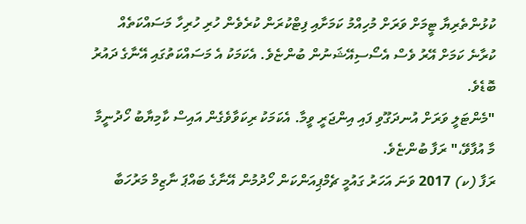ކުޅުންތެރިޔާ ޓީމަށް ވަރަށް މުހިއްމު ކަމަށާއި ފިޓްކުރަން ކުރެވެން ހުރި ހުރިހާ މަސައްކަތެއް ކުރާނެ ކަމަށް އޭރު ވެސް އެސޯސިއޭޝަނުން ބުންޏެވެ. އެކަމަކު އެ މަސައްކަތުގައި އޭނާގެ ދައުރު ބޮޑެވެ.
"މެންޓަލީ ވަރަށް އުނދަގޫވި ފައި އިންޖަރީ ވީމާ. އެކަމަކު ރިކަވާވެގެން އައިސް ކާމިޔާބު ހޯދުނީމާ މާ އުފާވޭ،" ރަފާ ބުންޏެވެ.
ރަފާ (ކ) 2017 ވަނަ އަހަރު ގައުމީ ޗެމްޕިއަންކަން ހޯދުމުން އޭނާގެ ބައްޕަ ނާޒިމް މަރުހަބާ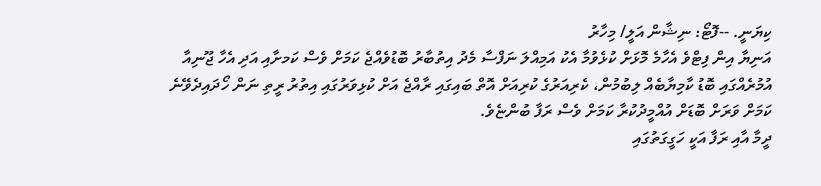ކިޔަނީ. --ފޮޓޯ: ނިޝާން އަލީ/ މިހާރު
އަނިޔާ އިން ފިޓްވެ އެހާމެ މޮޅަށް ކުޅެވުމާ އެކު އަމިއްލަ ނަފްސާ މެދު އިތުބާރު ބޮޑުވެއްޖެ ކަމަށް ވެސް ކަމށާއި އަދި އެހާ ޖޫނިއާ އުމުރެއްގައި ބޮޑު ކާމިޔާބެއް ލިބުމުން، ކެރިއަރުގެ ކުރިއަށް އޮތް ބައިގައި ރާއްޖެ އަށް ކުޅިވަރުގައި އިތުރު ރީތި ނަން ހޯދައިދެވޭނެ ކަމަށް ވަރަށް ބޮޑަށް އުއްމީދުކުރާ ކަމަށް ވެސް ރަފާ ބުންޏެވެ.
ދީމާ އާއި ރަފާ އަކީ ހަގީގަތުގައި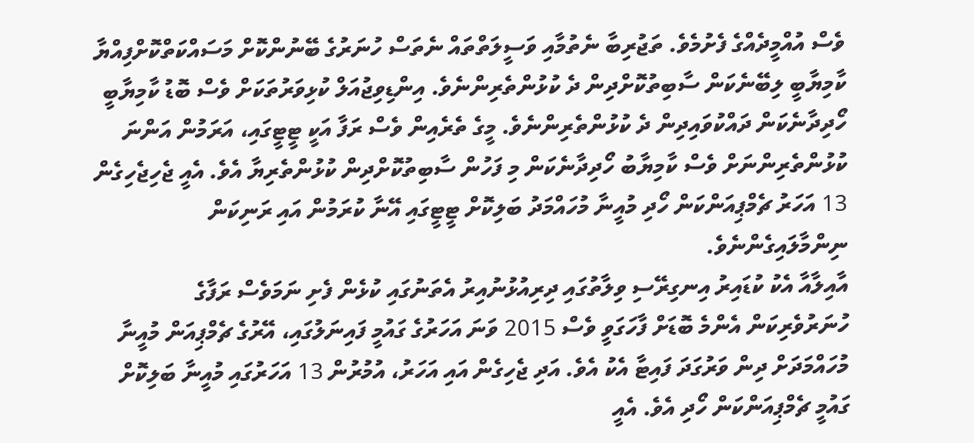ވެސް އުއްމީދެއްގެ ފެށުމެވެ. ތަޖުރިބާ ނެތުމާއި ވަސީލަތްތައް ނެތަސް ހުނަރުގެ ބޭނުންކޮށް މަސައްކަތްކޮށްފިއްޔާ ކާމިޔާބީ ލިބޭނެކަން ސާބިތުކޮށްދިން ދެ ކުޅުންތެރިންނެވެ. އިންޑިވިޖުއަލް ކުޅިވަރުތަކަށް ވެސް ބޮޑު ކާމިޔާބީ ހޯދިދާނެކަން ދައްކުވައިދިން ދެ ކުޅުންތެރިންނެވެ. މީގެ ތެރެއިން ވެސް ރަފާ އަކީ ޓީޓީގައި، އަރަމުން އަންނަ ކުޅުންތެރިންނަށް ވެސް ކާމިޔާބު ހޯދިދާނެކަން މި ފަހުން ސާބިތުކޮށްދިން ކުޅުންތެރިޔާ އެވެ. އެއީ ޖެހިޖެހިގެން 13 އަހަރު ޗެމްޕިއަންކަން ހޯދި މުއީނާ މުހައްމަދު ބަލިކޮށް ޓީޓީގައި އޭނާ ކުރަމުން އައި ރަނިކަން ނިންމާލައިގެންނެވެ.
އާއިލާއާ އެކު ކުޑައިރު އިނގިރޭސި ވިލާތުގައި ދިރިއުޅުނުއިރު އެތަނުގައި ކުޅެން ފެށި ނަމަވެސް ރަފާގެ ހުނަރުވެރިކަން އެންމެ ބޮޑަށް ފާހަގަވީ ވެސް 2015 ވަނަ އަހަރުގެ ގައުމީ ފައިނަލުގައި، އޭރުގެ ޗެމްޕިއަން މުއީނާ މުހައްމަދަށް ދިން ވަރުގަދަ ފައިޓާ އެކު އެވެ. އަދި ޖެހިގެން އައި އަހަރު، އުމުރުން 13 އަހަރުގައި މުއީނާ ބަލިކޮށް ގައުމީ ޗެމްޕިއަންކަން ހޯދި އެވެ. އެއީ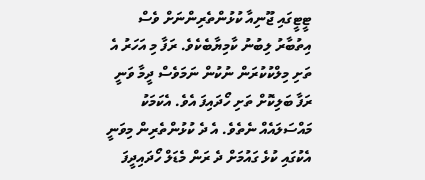ޓީޓީގައި ޖޫނިއާ ކުޅުންތެރިންނަށް ވެސް އިތުބާރު ލިބުނު ކާމިޔާބެކެވެ. ރަފާ މި އަހަރު އެ ތަށި މިލްކުކުރަން ނުކުން ނަމަވެސް ދީމާ ވަނީ ރަފާ ބަލިކޮށް ތަށި ހޯދައިފަ އެވެ. އެކަމަކު މައްސަލައެއް ނެތެވެ. އެ ދެ ކުޅުންތެރިން މިވަނީ އެކުގައި ކުޅެ ގައުމަށް ދެ ރަން މެޑަލް ހޯދައިދީފަ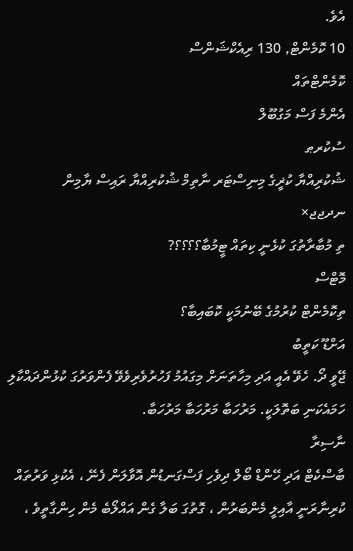އެވެ.
10 ކޮމެންޓް, 130 ރިއެކްޝަންސް
ކޮމެންޓްތައް
އެންމެ ފަސް މަގުބޫލް
ސުކުރޠ
ޝުކުރިއްޔާ ކުޜީގެ މިނިސްޓަރ ނާތިމް ޝުކުރިއްޔާ ރައިސް ޔާމިން
ނދޖޖ×
ތި މުބާރާތުގަ ކުޅެނީ ކިތައް ޓީމުބާ؟؟؟؟?
މޮޓްސް
ތިކޮމެންޓް ކުރުމުގެ ބޭނުމަކީ ކޮބައިބާ؟
އަށްޑޫ ކަތީބު
ޖޭވީ ދޯ. ހެވޭ އެއީ އަދި މިހާތަނަށް މިގައުމު ފަހުރުވެރިވެވޭ ފެންވަރުގަ ކުޅުންދައްކާލި ހަމައެކަނި ބަތޮލަކީ. މަރުހަބާ މަރުހަބާ މަރުހަބާ.
ނާސިރާ
ބާސްކެޓް އަދި ހޭންޑް ބޯލް ދިވެހި ފަސްގަނޑުން އޮވާލަން ފެނޭ ، އެކުޅި ވަރުތައް ކުރިނާރަނީ އާއިލީ މެންބަރުން ، ގޮތުގަ ބަލާ ގެން އައްލޯބެ މެން ހިންގާތީވެ ،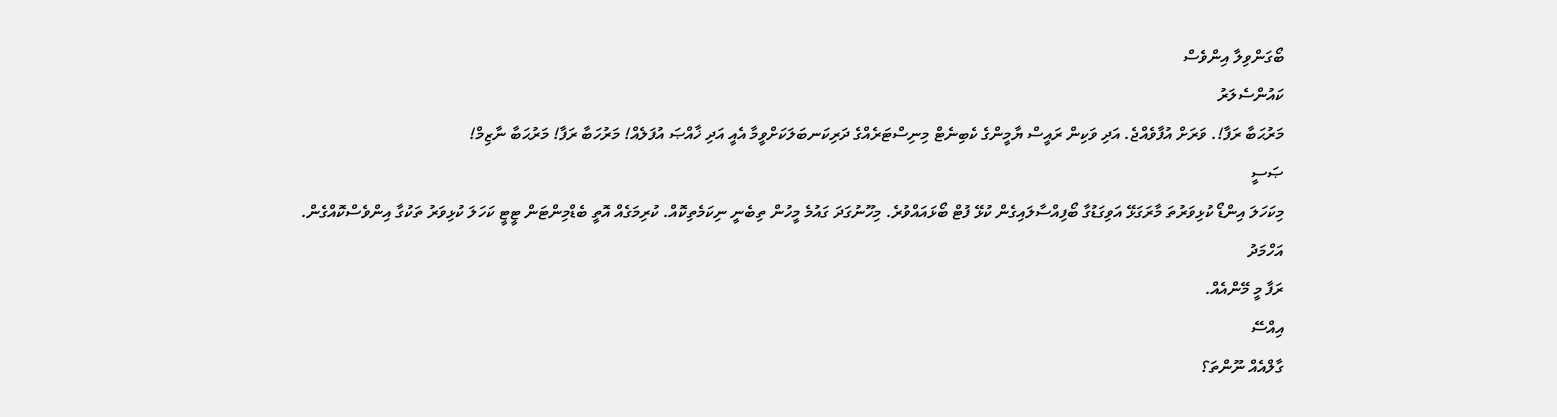ބޯގަންވިލާ އިންވެސް
ކައުންސެލަރު
މަރުޙަބާ ރަފާ!. ވަރަށް އުފާވެއްޖެ. އަދި ވަކިން ރައީސް ޔާމީންގެ ކެބިނެޓް މިނިސްޓަރެއްގެ ދަރިކަނބަލަކަށްވީމާ އެއީ އަދި ޚާއްޞަ އުފަލެއް! މަރުހަބާ ރަފާ! މަރުޙަބާ ނާޒިމް!
ޞަސީ
މިކަހަލަ އިންޑޯ ކުޅިވަރުތަ މާރަގަޅޭ އަވިގަޑުގާ ބޯފިއްސާލައިގެން ކުޅޭ ފުޓް ބޯޅައައްވުރެ. މިހޫނުގަދަ ގައުމެ މީހުން ތިބެނީ ނިކަމެތިކޮއް. ކުރިމަގެއް އޮތީ ބެޑްމިންޓަން ޓީޓީ ކަހަލަ ކުޅިވަރު ތަކުގާ އިންވެސްކޮއްގެން.
އަހްމަދު
ރަފާ މީ މޭންއެއް.
އިއްސޭ
ގާލްއެއް ނޫންތަ؟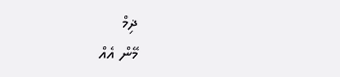ޛިމް
މޭން އެއް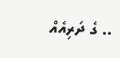.. ގެ ދަރިއެއް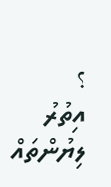؟
އިތުރު ލިޔުންތައް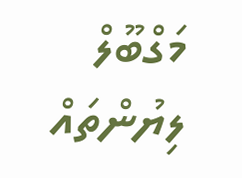މަގްބޫލް ލިޔުންތައް